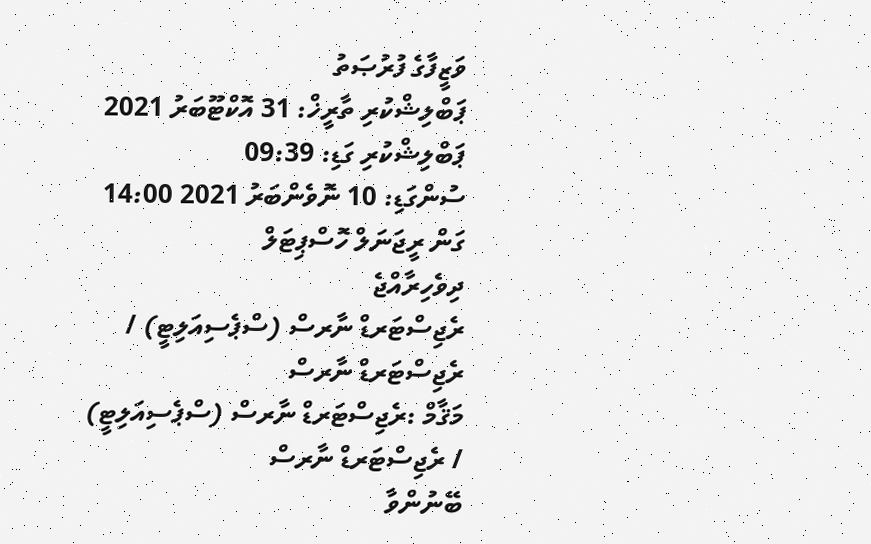ވަޒީފާގެ ފުރުޞަތު
ޕަބްލިޝްކުރި ތާރީޚް: 31 އޮކްޓޫބަރު 2021
ޕަބްލިޝްކުރި ގަޑި: 09:39
ސުންގަޑި: 10 ނޮވެންބަރު 2021 14:00
ގަން ރީޖަނަލް ހޮސްޕިޓަލް
ދިވެހިރާއްޖެ
ރެޖިސްޓަރޑް ނާރސް (ސްޕެސިއަލިޓީ) / ރެޖިސްޓަރޑް ނާރސް
މަޤާމް :ރެޖިސްޓަރޑް ނާރސް (ސްޕެސިއަލިޓީ) / ރެޖިސްޓަރޑް ނާރސް
ބޭނުންވާ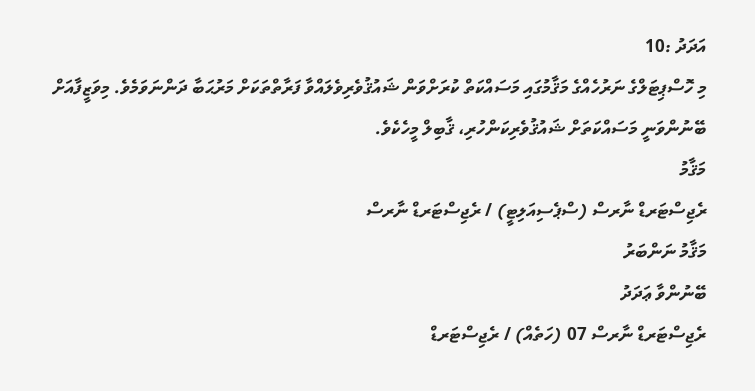އަދަދު :10
މި ހޮސްޕިޓަލްގެ ނަރުހެއްގެ މަޤާމުގައި މަސައްކަތް ކުރަށްވަން ޝައުޤުވެރިވެލައްވާ ފަރާތްތަކަށް މަރުޙަބާ ދަންނަވަމެވެ. މިވަޒީފާއަށް ބޭނުންވަނީ މަސައްކަތަށް ޝައުޤުވެރިކަންހުރި، ޤާބިލް މީހެކެވެ.
މަޤާމު
ރެޖިސްޓަރޑް ނާރސް (ސްޕެސިއަލިޓީ) / ރެޖިސްޓަރޑް ނާރސް
މަޤާމު ނަންބަރު
ބޭނުންވާ ޢަދަދު
ރެޖިސްޓަރޑް ނާރސް 07 (ހަތެއް) / ރެޖިސްޓަރޑް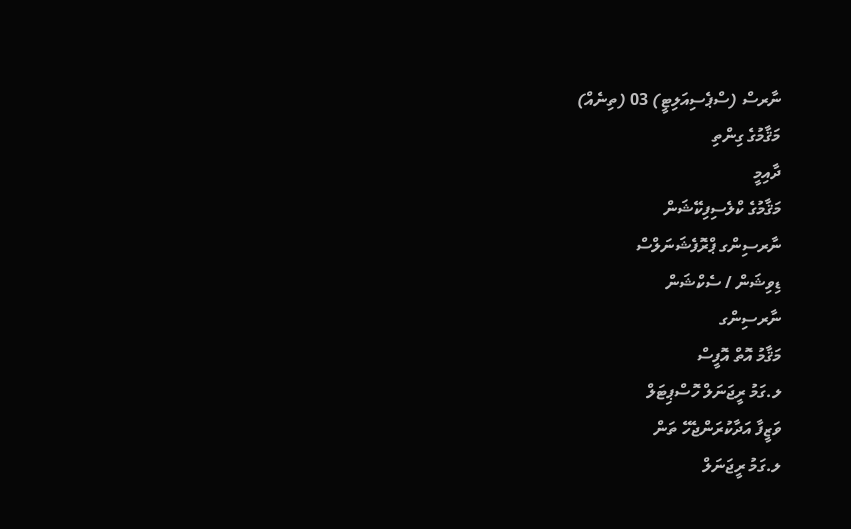ނާރސް (ސްޕެސިއަލިޓީ) 03 (ތިނެއް)
މަޤާމުގެ ގިންތި
ދާއިމީ
މަޤާމުގެ ކްލެސިފިކޭޝަން
ނާރސިންގ ޕްރޮފެޝަނަލްސް
ޑިވިޝަން / ސެކްޝަން
ނާރސިންގ
މަޤާމު އޮތް އޮފީސް
ލ.ގަމު ރީޖަނަލް ހޮސްޕިޓަލް
ވަޒީފާ އަދާކުރަންޖެހޭ ތަން
ލ.ގަމު ރީޖަނަލް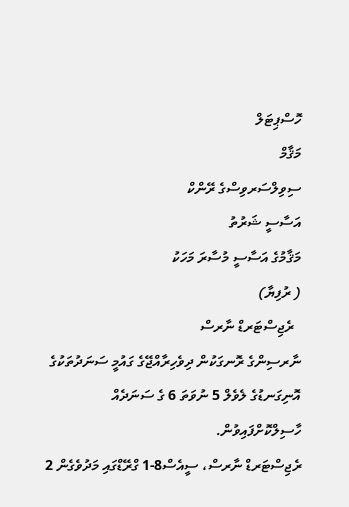ހޮސްޕިޓަލް
މަޤާމް
ސިވިލްސަރވިސްގެ ރޭންކް
އަސާސީ ޝަރުތު
މަޤާމުގެ އަސާސީ މުސާރަ މަހަކު
( ރުފިޔާ)
  ރެޖިސްޓަރޑް ނާރސް
ނާރސިންގެ ރޮނގަކުން ދިވެހިރާއްޖޭގެ ގައުމީ ސަނަދުތަކުގެ އޮނިގަނޑުގެ ލެވެލް 5 ނުވަތަ 6 ގެ ސަނަދެއް ހާސިލްކޮށްފައިވުން.
ރެޖިސްޓަރޑް ނާރސް، ސީއެސް8-1 ގްރޭޑްގައި މަދުވެގެން 2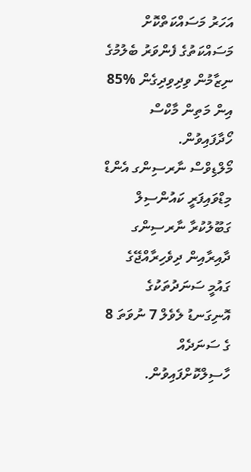އަހަރު މަސައްކަތްކޮށް މަސައްކަތުގެ ފެންވަރު ބެލުމުގެ ނިޒާމުން ވިދިވިދިގެން %85 އިން މަތިން މާކްސް ހޯދާފައިވުން.
މޯލްޑިވްސް ނާރސިންގ އެންޑް މިޑްވައިފަރީ ކައުންސިލް ގަބޫލުކުރާ ނާރސިންގ ދާއިރާއިން ދިވެހިރާއްޖޭގެ ގައުމީ ސަނަދުތަކުގެ އޮނިގަނޑު ލެވެލް 7 ނުވަތަ 8 ގެ ސަނަދެއް ހާސިލްކޮށްފައިވުން.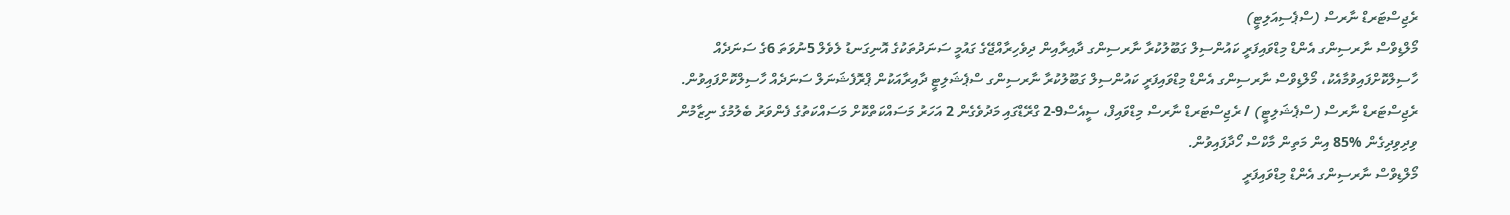ރެޖިސްޓަރޑް ނާރސް (ސްޕެސިއަލިޓީ)
މޯލްޑިވްސް ނާރސިންގ އެންޑް މިޑްވައިފަރީ ކައުންސިލް ގަބޫލުކުރާ ނާރސިންގ ދާއިރާއިން ދިވެހިރާއްޖޭގެ ގައުމީ ސަނަދުތަކުގެ އޮނިގަނޑު ލެވެލް 5ނުވަތަ 6ގެ ސަނަދެއް ހާސިލްކޮށްފައިވުމާއެކު، މޯލްޑިވްސް ނާރސިންގ އެންޑް މިޑްވައިފަރީ ކައުންސިލް ގަބޫލުކުރާ ނާރސިންގ ސްޕެޝަލިޓީ ދާއިރާއަކުން ޕްރޮފެޝަނަލް ސަނަދެއް ހާސިލްކޮށްފައިވުން.
ރެޖިސްޓަރޑް ނާރސް (ސްޕެޝަލިޓީ) / ރެޖިސްޓަރޑް ނާރސް މިޑްވައިފް، ސީއެސް9-2 ގްރޭޑްގައި މަދުވެގެން 2 އަހަރު މަސައްކަތްކޮށް މަސައްކަތުގެ ފެންވަރު ބެލުމުގެ ނިޒާމުން ވިދިވިދިގެން %85 އިން މަތިން މާކްސް ހޯދާފައިވުން.
މޯލްޑިވްސް ނާރސިންގ އެންޑް މިޑްވައިފަރީ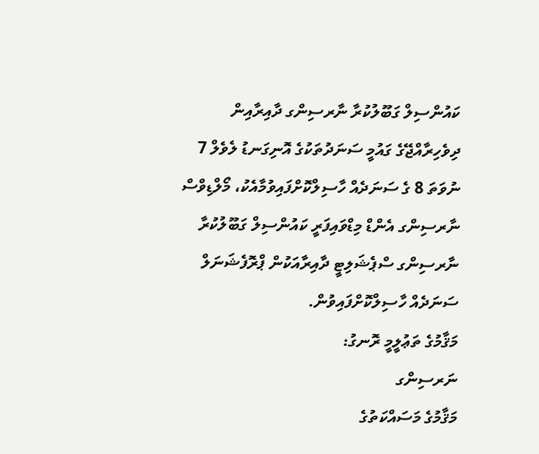ކައުންސިލް ގަބޫލުކުރާ ނާރސިންގ ދާއިރާއިން ދިވެހިރާއްޖޭގެ ގައުމީ ސަނަދުތަކުގެ އޮނިގަނޑު ލެވެލް 7 ނުވަތަ 8 ގެ ސަނަދެއް ހާސިލްކޮށްފައިވުމާއެކު، މޯލްޑިވްސް ނާރސިންގ އެންޑް މިޑްވައިފަރީ ކައުންސިލް ގަބޫލުކުރާ ނާރސިންގ ސްޕެޝަލިޓީ ދާއިރާއަކުން ޕްރޮފެޝަނަލް ސަނަދެއް ހާސިލްކޮށްފައިވުން.
މަޤާމުގެ ތަޢުލީމީ ރޮނގު:
ނަރސިންގ
މަޤާމުގެ މަސައްކަތުގެ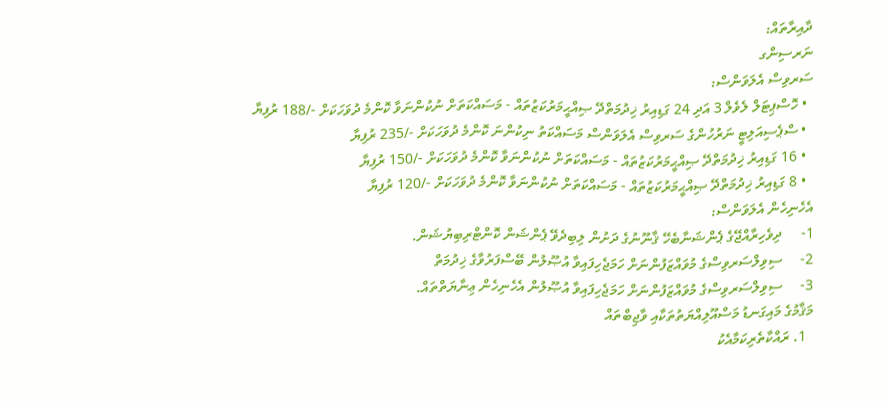ދާއިރާތައް:
ނަރސިންގ
ސަރވިސް އެލަވަންސް:
  • ހޮސްޕިޓަލް ލެވެލް 3 އަދި 24 ގަޑިއިރު ޚިދުމަތްދޭ ޞިއްޙީމަރުކަޒުތައް - މަސައްކަތަށް ނުކުންނަވާ ކޮންމެ ދުވަހަކަށް -/188 ރުފިޔާ
  • ސްޕެސިއަލިޓީ ނަރުހުންގެ ސަރވިސް އެލަވަންސް މަސައްކަތު ނިކުންނަ ކޮންމެ ދުވަހަކަށް -/235 ރުފިޔާ
  • 16 ގަޑިއިރު ޚިދުމަތްދޭ ޞިއްޙީމަރުކަޒުތައް - މަސައްކަތަށް ނުކުންނަވާ ކޮންމެ ދުވަހަކަށް -/150 ރުފިޔާ
  • 8 ގަޑިއިރު ޚިދުމަތްދޭ ޞިއްޙީމަރުކަޒުތައް - މަސައްކަތަށް ނުކުންނަވާ ކޮންމެ ދުވަހަކަށް -/120 ރުފިޔާ
އެހެނިހެން އެލަވަންސް:
1-     ދިވެހިރާއްޖޭގެ ޕެންޝަނާބެހޭ ޤާނޫނުގެ ދަށުން ލިބިދެވޭ ޕެންޝަން ކޮންޓްރިބިޔުޝަން.
2-     ސިވިލްސަރވިސްގެ މުވައްޒަފުންނަށް ހަމަޖެހިފައިވާ އުޞޫލުން ބޭސްފަރުވާގެ ޚިދުމަތް
3-     ސިވިލްސަރވިސްގެ މުވައްޒަފުންނަށް ހަމަޖެހިފައިވާ އުޞޫލުން އެހެނިހެން ޢިނާޔަތްތައް.
މަޤާމުގެ މައިގަނޑު މަސްއޫލިއްޔަތުތަކާއި ވާޖިބްތައް
  1. ރައްކާތެރިކަމާއެކު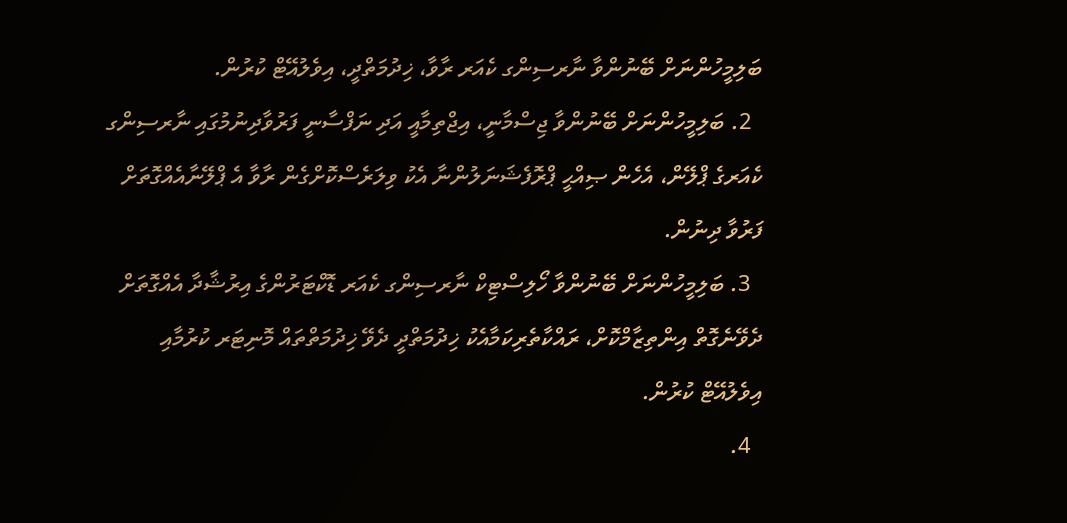ބަލިމީހުންނަށް ބޭނުންވާ ނާރސިންގ ކެއަރ ރާވާ، ޚިދުމަތްދީ، އިވެލުއޭޓް ކުރުން.
  2. ބަލިމީހުންނަށް ބޭނުންވާ ޖިސްމާނީ، އިޖްތިމާއީ އަދި ނަފްސާނީ ފަރުވާދިނުމުގައި ނާރސިންގ ކެއަރގެ ޕްލޭން، އެހެން ޞިއްޙީ ޕްރޮފެޝަނަލުންނާ އެކު ވިލަރެސްކޮށްގެން ރާވާ އެ ޕްލޭނާއެއްގޮތަށް ފަރުވާ ދިނުން.
  3. ބަލިމީހުންނަށް ބޭނުންވާ ހޯލިސްޓިކް ނާރސިންގ ކެއަރ ޑޮކްޓަރުންގެ އިރުޝާދާ އެއްގޮތަށް ދެވޭނެގޮތް އިންތިޒާމްކޮށް، ރައްކާތެރިކަމާއެކު ޚިދުމަތްދީ ދެވޭ ޚިދުމަތްތައް މޮނިޓަރ ކުރުމާއި އިވެލުއޭޓް ކުރުން.
  4.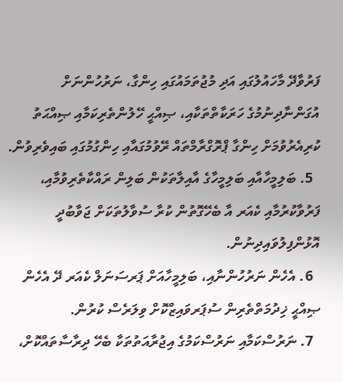ފަރުވާދޭ މާހައުލުގައި އަދި މުޖުތަމައުގައި ހިންގާ، ނަރުހުންނަށް އުގަންނާދިނުމުގެ ހަރަކާތްތަކާއި، ޞިއްޙީ ހޭލުންތެރިކަމާއި ޞިއްޙަތު ކުރިއެރުވުމަށް ހިންގާ ޕްރޮގްރާމްތައް ރޭވުމުގައާއި ހިންގުމުގައި ބައިވެރިވުން.
  5. ބަލިމީހާއާއި ބަލިމީހާގެ އާއިލާތަކުން ބަލިން ރައްކާތެރިވުމާއި، ފަރުވާކުރުމާއި ކެއަރ އާ ބެހޭގޮތުން ކުރާ ސުވާލުތަކަށް ޖަވާބުދީ އޮޅުންފިލުވައިދިނުން.
  6. އެހެން ނަރުހުންނާއި، ބަލިމީހާއަށް ޕަރސަނަލް ކެއަރ ދޭ އެހެން ޞިއްޙީ ޚިދުމަތްތެރިން ސުޕަރވައިޒްކޮށް ވިލަރެސް ކުރުން.
  7. ނަރުސްކަމާއި ނަރުސްކަމުގެ އިޖުރާއަތުތަކާ ބެހޭ ދިރާސާތައްކޮށް،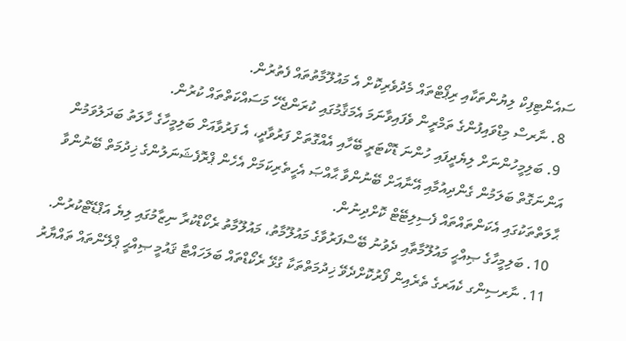ސައެންޓިފިކް ލިޔުންތަކާއި ރިޕޯޓްތައް މެދުވެރިކޮށް އެ މައުލޫމާތުތައް ފެތުރުން.
  8. ނާރސް މިޑްވައިފުންގެ ތަމްރީން ވެފައިވާނަމަ އެމަޤާމުގައި ކުރަންޖެހޭ މަސައްކަތްތައް ކުރުން.
  9. ބަލިމީހުންނަށް ލިޔެދީފައި ހުންނަ ޑޮކްޓަރީ ބޭހާއި އެއްގޮތަށް ފަރުވާދީ، އެ ފަރުވާއަށް ބަލިމީހާގެ ހާލަތު ބަދަލުވަމުން އަންނަގޮތް ބަލަމުން ގެންދިއުމާއި އޭނާއަށް ބޭނުންވާ ޙާއްޞަ އެހީތެރިކަމަށް އެހެން ޕްރޮފެޝަނަލުންގެ ޚިދުމަތް ބޭނުންވާ ޙާލަތްތަކުގައި އެކަންތައްތައް ފެސިލިޓޭޓް ކޮށްދިނުން.
  10. ބަލިމީހާގެ ޞިއްޙީ މައުލޫމާތާއި ދެވުނު ބޭސްފަރުވާގެ މައުލޫމާތު، މައުލޫމާތު ރެކޯޑްކުރާ ނިޒާމުގައި ލިޔެ އަޕްޑޭޓްކުރުން.
  11. ނާރސިންގ ކެއަރގެ ތެރެއިން ފޯރުކޮށްދެވޭ ޚިދުމަތްތަކާ ގުޅޭ ރެކޯޑްތައް ބަލަހައްޓާ ޤައުމީ ޞިއްޙީ ޕްލޭންތައް ތައްޔާރު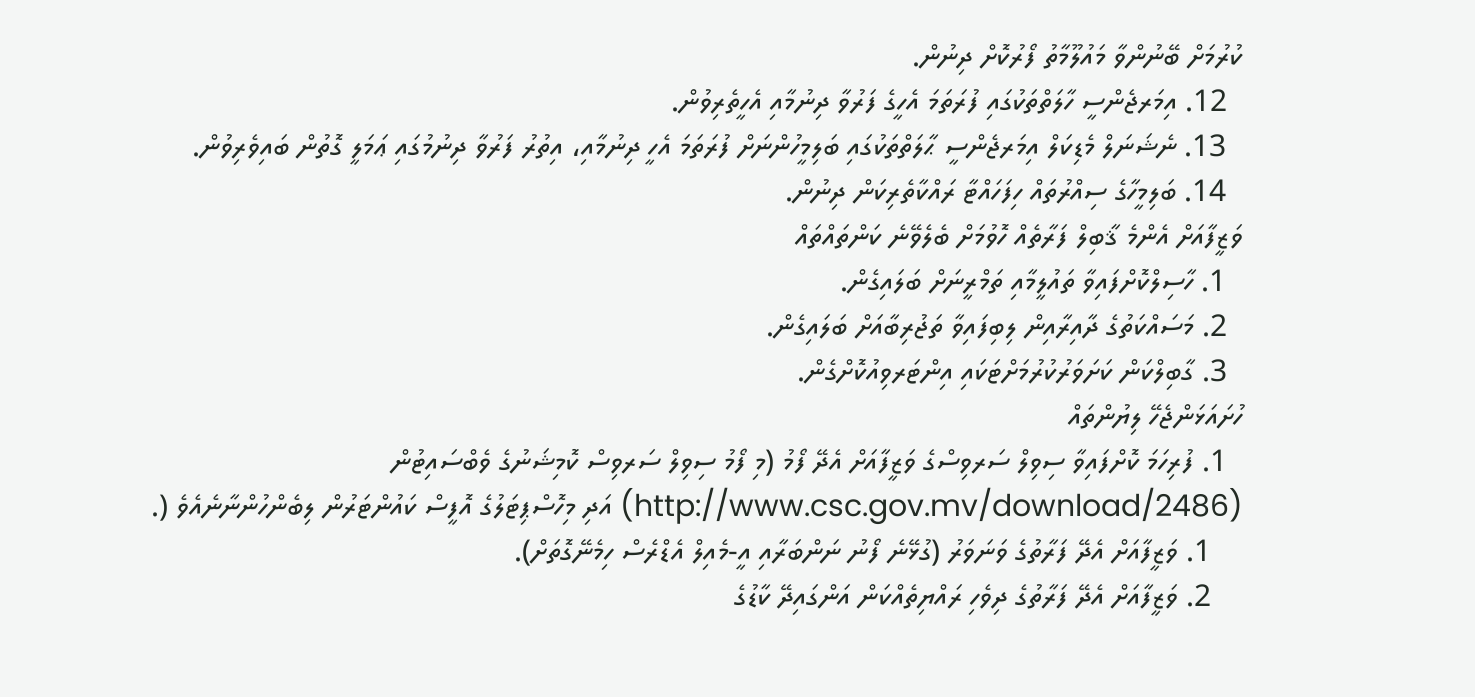ކުރުމަށް ބޭނުންވާ މައުލޫމާތު ފޯރުކޮށް ދިނުން.
  12. އިމަރޖެންސީ ހާލަތްތަކުގައި ފުރަތަމަ އެހީގެ ފަރުވާ ދިނުމާއި އެހީތެރިވުން.
  13. ނެޝަނަލް މެޑިކަލް އިމަރޖެންސީ ޙާލަތްތަކުގައި ބަލިމީހުންނަށް ފުރަތަމަ އެހީ ދިނުމާއި، އިތުރު ފަރުވާ ދިނުމުގައި ޢަމަލީ ގޮތުން ބައިވެރިވުން.
  14. ބަލިމީހާގެ ސިއްރުތައް ހިފަހައްޓާ ރައްކާތެރިކަން ދިނުން.
ވަޒީފާއަށް އެންމެ ޤާބިލް ފަރާތެއް ހޮވުމަށް ބެލެވޭނެ ކަންތައްތައް
  1. ހާސިލްކޮށްފައިވާ ތައުލީމާއި ތަމްރީނަށް ބަލައިގެން.
  2. މަސައްކަތުގެ ދާއިރާއިން ލިބިފައިވާ ތަޖުރިބާއަށް ބަލައިގެން.
  3. ގާބިލްކަން ކަށަވަރުކުރުމަށްޓަކައި އިންޓަރވިއުކޮށްގެން.
ހުށައަޅަންޖެހޭ ލިޔުންތައް
  1. ފުރިހަމަ ކޮށްފައިވާ ސިވިލް ސަރވިސްގެ ވަޒީފާއަށް އެދޭ ފޯމު (މި ފޯމު ސިވިލް ސަރވިސް ކޮމިޝަނުގެ ވެބްސައިޓުން (http://www.csc.gov.mv/download/2486) އަދި މިހޮސްޕިޓަލުގެ އޮފީސް ކައުންޓަރުން ލިބެންހުންނާނެއެވެ (.
    1. ވަޒީފާއަށް އެދޭ ފަރާތުގެ ވަނަވަރު (ގުޅޭނެ ފޯނު ނަންބަރާއި އީ-މެއިލް އެޑްރެސް ހިމެނޭގޮތަށް).
    2. ވަޒީފާއަށް އެދޭ ފަރާތުގެ ދިވެހި ރައްޔިތެއްކަން އަންގައިދޭ ކާޑުގެ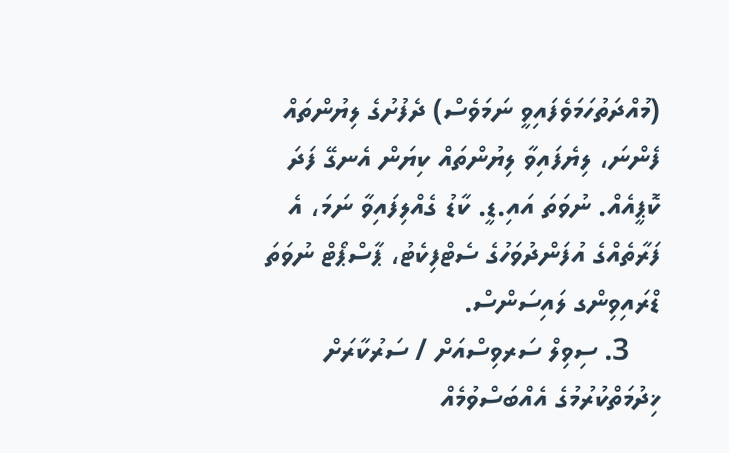(މުއްދަތުހަމަވެފައިވީ ނަމަވެސް) ދެފުށުގެ ލިޔުންތައް ފެންނަ، ލިޔެފައިވާ ލިޔުންތައް ކިޔަން އެނގޭ ފަދަ ކޮޕީއެއް. ނުވަތަ އައި.ޑީ. ކާޑު ގެއްލިފައިވާ ނަމަ، އެ ފަރާތެއްގެ އުފަންދުވަހުގެ ސެޓްފިކެޓު، ޕާސްޕޯޓް ނުވަތަ ޑްރައިވިންގ ލައިސަންސް.
    3. ސިވިލް ސަރވިސްއަށް / ސަރުކާރަށް ޚިދުމަތްކުރުމުގެ އެއްބަސްވުމެއް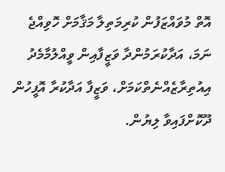އޮތް މުވައްޒަފުން ކުރިމަތިލާ މަޤާމަށް ހޮވިއްޖެ ނަމަ، އަދާކުރަމުންދާ ވަޒީފާއިން ވީއްލުމާމެދު އިއުތިރާޒެއްނެތްކަމަށް، ވަޒީފާ އަދާކުރާ އޮފީހުން ދޫކޮށްފައިވާ ލިޔުން.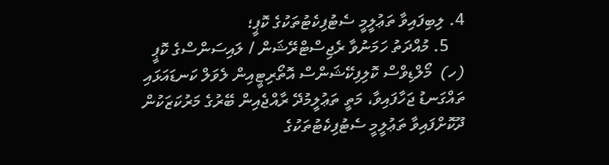4. ލިބިފައިވާ ތަޢުލީމީ ސެޓުފިކެޓުތަކުގެ ކޮޕީ؛
    5. މުއްދަތު ހަމަނުވާ ރެޖިސްޓްރޭޝަން / ލައިސަންސްގެ ކޮޕީ
(ހ)  މޯލްޑިވްސް ކޮލިފިކޭޝަންސް އޮތޯރިޓީއިން ލެވަލް ކަނޑައަޅައި ތައްގަނޑު ޖަހާފައިވާ، މަތީ ތަޢުލީމުދޭ ރާއްޖެއިން ބޭރުގެ މަރުކަޒަކުން ދޫކޮށްފައިވާ ތަޢުލީމީ ސެޓުފިކެޓުތަކުގެ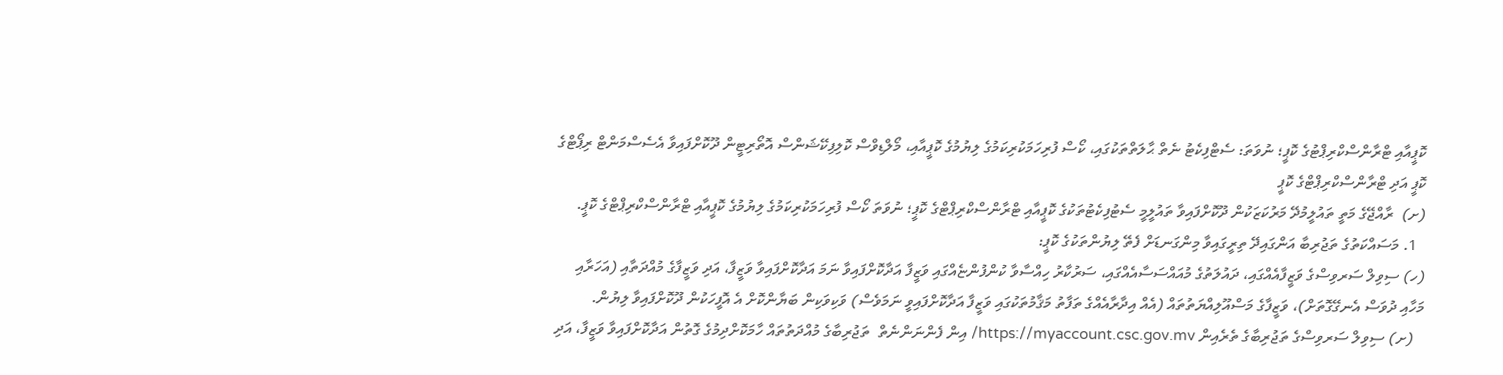ކޮޕީއާއި ޓްރާންސްކްރިޕްޓުގެ ކޮޕީ؛ ނުވަތަ: ސެޓްފިކެޓު ނެތް ޙާލަތްތަކުގައި، ކޯސް ފުރިހަމަކުރިކަމުގެ ލިޔުމުގެ ކޮޕީއާއި، މޯލްޑިވްސް ކޮލިފިކޭޝަންސް އޮތޯރިޓީން ދޫކޮށްފައިވާ އެސެސްމަންޓް ރިޕޯޓްގެ ކޮޕީ އަދި ޓްރާންސްކްރިޕްޓްގެ ކޮޕީ
(ށ)  ރާއްޖޭގެ މަތީ ތައުލީމުދޭ މަރުކަޒަކުން ދޫކޮށްފައިވާ ތައުލީމީ ސެޓުފިކެޓުތަކުގެ ކޮޕީއާއި ޓްރާންސްކްރިޕްޓްގެ ކޮޕީ؛ ނުވަތަ ކޯސް ފުރިހަމަކުރިކަމުގެ ލިޔުމުގެ ކޮޕީއާއި ޓްރާންސްކްރިޕްޓްގެ ކޮޕީ.
  1. މަސައްކަތުގެ ތަޖުރިބާ އަންގައިދޭ ތިރީގައިވާ މިންގަނޑަށް ފެތޭ ލިޔުންތަކުގެ ކޮޕީ:
(ހ) ސިވިލް ސަރވިސްގެ ވަޒީފާއެއްގައި، ދައުލަތުގެ މުއައްސަސާއެއްގައި، ސަރުކާރު ހިއްސާވާ ކުންފުންޏެއްގައި ވަޒީފާ އަދާކޮށްފައިވާ ނަމަ އަދާކޮށްފައިވާ ވަޒީފާ، އަދި ވަޒީފާގެ މުއްދަތާއި (އަހަރާއި މަހާއި ދުވަސް އެނގޭގޮތަށް)، ވަޒީފާގެ މަސްއޫލިއްޔަތުތައް (އެއް އިދާރާއެއްގެ ތަފާތު މަޤާމުތަކުގައި ވަޒީފާ އަދާކޮށްފައިވީ ނަމަވެސް) ވަކިވަކިން ބަޔާންކޮށް އެ އޮފީހަކުން ދޫކޮށްފައިވާ ލިޔުން.
   (ށ) ސިވިލް ސަރވިސްގެ ތަޖުރިބާގެ ތެރެއިން https://myaccount.csc.gov.mv/ އިން ފެންނަންނެތް  ތަޖުރިބާގެ މުއްދަތުތައް ހާމަކޮށްދިމުގެ ގޮތުން އަދާކޮށްފައިވާ ވަޒީފާ، އަދި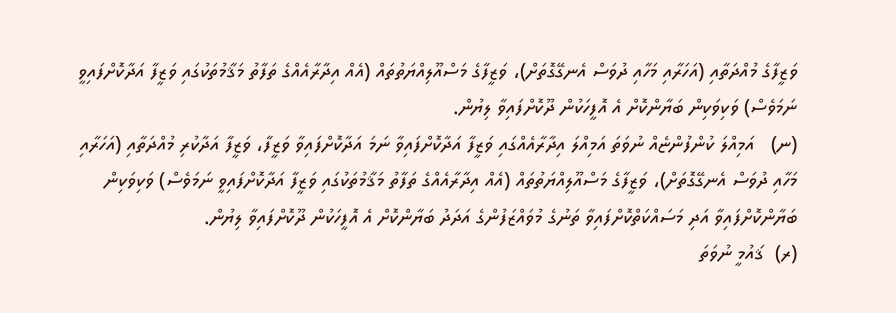ވަޒީފާގެ މުއްދަތާއި (އަހަރާއި މަހާއި ދުވަސް އެނގޭގޮތަށް)، ވަޒީފާގެ މަސްއޫލިއްޔަތުތައް (އެއް އިދާރާއެއްގެ ތަފާތު މަޤާމުތަކުގައި ވަޒީފާ އަދާކޮށްފައިވީ ނަމަވެސް) ވަކިވަކިން ބަޔާންކޮށް އެ އޮފީހަކުން ދޫކޮށްފައިވާ ލިޔުން.
(ނ)   އަމިއްލަ ކުންފުންޏެއް ނުވަތަ އަމިއްލަ އިދާރާއެއްގައި ވަޒީފާ އަދާކޮށްފައިވާ ނަމަ އަދާކޮށްފައިވާ ވަޒީފާ، ވަޒީފާ އަދާކުރި މުއްދަތާއި (އަހަރާއި މަހާއި ދުވަސް އެނގޭގޮތަށް)، ވަޒީފާގެ މަސްއޫލިއްޔަތުތައް (އެއް އިދާރާއެއްގެ ތަފާތު މަޤާމުތަކުގައި ވަޒީފާ އަދާކޮށްފައިވީ ނަމަވެސް) ވަކިވަކިން ބަޔާންކޮށްފައިވާ އަދި މަސައްކަތްކޮށްފައިވާ ތަނުގެ މުވައްޒަފުންގެ އަދަދު ބަޔާންކޮށް އެ އޮފީހަކުން ދޫކޮށްފައިވާ ލިޔުން.
(ރ)  ޤައުމީ ނުވަތަ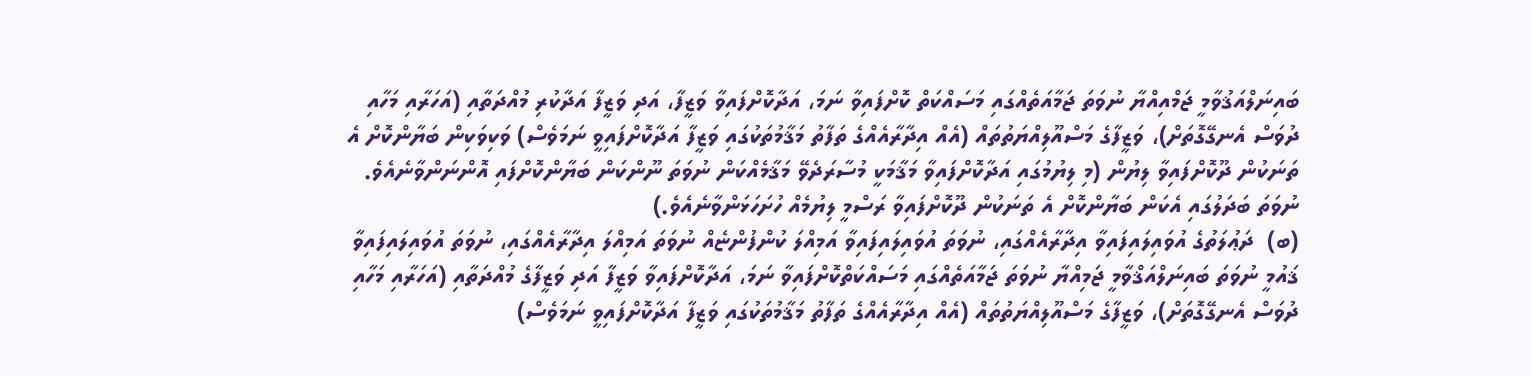ބައިނަލްއަޤުވާމީ ޖަމްއިއްޔާ ނުވަތަ ޖަމާއަތެއްގައި މަސައްކަތް ކޮށްފައިވާ ނަމަ، އަދާކޮށްފައިވާ ވަޒީފާ، އަދި ވަޒީފާ އަދާކުރި މުއްދަތާއި (އަހަރާއި މަހާއި ދުވަސް އެނގޭގޮތަށް)، ވަޒީފާގެ މަސްއޫލިއްޔަތުތައް (އެއް އިދާރާއެއްގެ ތަފާތު މަޤާމުތަކުގައި ވަޒީފާ އަދާކޮށްފައިވީ ނަމަވެސް) ވަކިވަކިން ބަޔާންކޮށް އެ ތަނަކުން ދޫކޮށްފައިވާ ލިޔުން (މި ލިޔުމުގައި އަދާކޮށްފައިވާ މަޤާމަކީ މުސާރަދެވޭ މަޤާމެއްކަން ނުވަތަ ނޫންކަން ބަޔާންކޮށްފައި އޮންނަންވާނެއެވެ. ނުވަތަ ބަދަލުގައި އެކަން ބަޔާންކޮށް އެ ތަނަކުން ދޫކޮށްފައިވާ ރަސްމީ ލިޔުމެއް ހުށަހަޅަންވާނެއެވެ.)
(ބ)  ދަޢުލަތުގެ އުވައިލައިފައިވާ އިދާރާއެއްގައި، ނުވަތަ އުވައިލައިފައިވާ އަމިއްލަ ކުންފުންޏެއް ނުވަތަ އަމިއްލަ އިދާރާއެއްގައި، ނުވަތަ އުވައިލައިފައިވާ ޤައުމީ ނުވަތަ ބައިނަލްއަޤްވާމީ ޖަމިއްޔާ ނުވަތަ ޖަމާއަތެއްގައި މަސައްކަތްކޮށްފައިވާ ނަމަ، އަދާކޮށްފައިވާ ވަޒީފާ އަދި ވަޒީފާގެ މުއްދަތާއި (އަހަރާއި މަހާއި ދުވަސް އެނގޭގޮތަށް)، ވަޒީފާގެ މަސްއޫލިއްޔަތުތައް (އެއް އިދާރާއެއްގެ ތަފާތު މަޤާމުތަކުގައި ވަޒީފާ އަދާކޮށްފައިވީ ނަމަވެސް)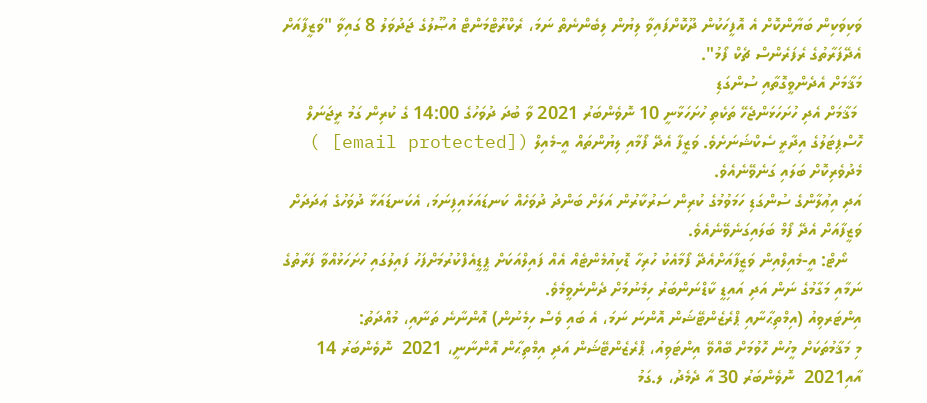ވަކިވަކިން ބަޔާންކޮށް އެ އޮފީހަކުން ދޫކޮށްފައިވާ ލިޔުން ލިބެންނެތް ނަމަ، ރެކްރޫޓްމަންޓް އުޞޫލުގެ ޖަދުވަލު 8 ގައިވާ "ވަޒީފާއަށް އެދޭފަރާތުގެ ރެފަރެންސް ޗެކް ފޯމު".
މަޤާމަށް އެދެންވީގޮތާއި ސުންގަޑި
 މަޤާމަށް އެދި ހުށަހަޅަންޖެހޭ ތަކެތި ހުށަހަޅާނީ 10 ނޮވެންބަރު 2021 ވާ ބުދަ ދުވަހުގެ 14:00 ގެ ކުރިން ގަމު ރީޖަނަލް ހޮސްޕިޓަލުގެ އިދާރީ ސެކްޝަނަށެވެ. ވަޒީފާ އެދޭ ފޯމާއި ލިޔުންތައް އީ-މެއިލް ([email protected] ) މެދުވެރިކޮށް ބަލައި ގަނެވޭނެއެވެ.
އަދި އިޢުލާންގެ ސުންގަޑި ހަމަވުމުގެ ކުރިން ސަރުކާރުން އަލަށް ބަންދު ދުވަހެއް ކަނޑައަޅައިފިނަމަ، އެކަނޑައަޅާ ދުވަހުގެ ޢަދަދަށް ވަޒީފާއަށް އެދޭ ފޯމް ބަލައިގަނެވޭނެއެވެ.
   ނޯޓް: އީ-މެއިލްއިން ވަޒީފާއަށްއެދޭ ފޯމާއެކު ހުރިހާ ޑޮކިއުމެންޓެއް އެއް ފައިލްއަކަށް ޕީޑީއެފްކުރުމަށްފަހު ފައިލުގައި ހުށަހަޅުއްވާ ފަރާތުގެ ނަމާއި މަގާމުގެ ނަން އަދި އައިޑީ ކާޑްނަންބަރު ހިމެނުމަށް ދެންނެވީމެވެ.
އިންޓަރވިއު (އިމްތިޙާނާއި ޕްރެޒެންޓޭޝަން އޮންނަ ނަމަ، އެ ބައި ވެސް ހިމެނުން) އޮންނާނެ ތަނާއި، މުއްދަތު:
މި މަޤާމުތަކަށް މީހުން ހޮވުމަށް ބޭއްވޭ އިންޓަވިއު، ޕްރެޒެންޓޭޝަން އަދި އިމްތިޙާން އޮންނާނީ، 2021  ނޮވެންބަރު 14 އާއި2021  ނޮވެންބަރު 30 އާ ދެމެދު، ލ.ގަމު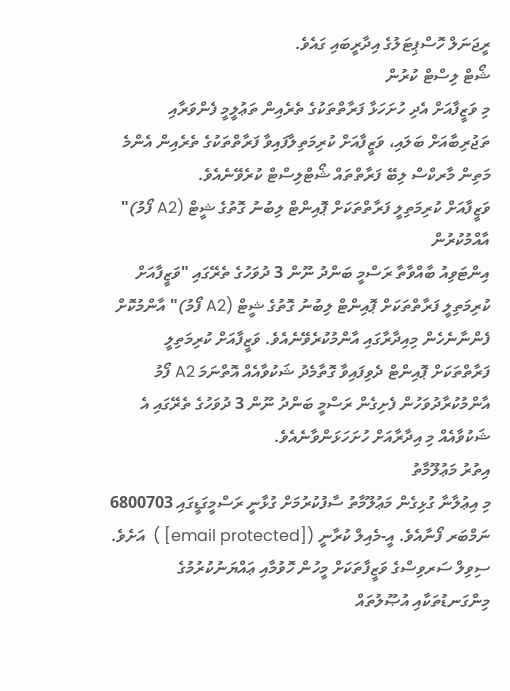ރީޖަނަލް ހޮސްޕިޓަލުގެ އިދާރީބައި ގައެވެ.
ޝޯޓް ލިސްޓް ކުރުން
މި ވަޒީފާއަށް އެދި ހުށަހަޅާ ފަރާތްތަކުގެ ތެރެއިން ތަޢުލީމީ ފެންވަރާއި ތަޖުރިބާއަށް ބަލައި، ވަޒީފާއަށް ކުރިމަތިލާފައިވާ ފަރާތްތަކުގެ ތެރެއިން އެންމެ މަތިން މާރކްސް ލިބޭ ފަރާތްތައް ޝޯޓްލިސްޓް ކުރެވޭނެއެވެ.
ވަޒީފާއަށް ކުރިމަތިލީ ފަރާތްތަކަށް ޕޮއިންޓް ލިބުނު ގޮތުގެ ޝީޓް (A2 ފޯމު)" އާއްމުކުރުން
އިންޓަވިއު ބާއްވާތާ ރަސްމީ ބަންދު ނޫން 3 ދުވަހުގެ ތެރޭގައި "ވަޒީފާއަށް ކުރިމަތިލީ ފަރާތްތަކަށް ޕޮއިންޓް ލިބުނު ގޮތުގެ ޝީޓް (A2 ފޯމު)" އާންމުކޮށް ފެންނާނެހެން މިއިދާރާގައި އާންމުކުރެވޭނެއެވެ. ވަޒީފާއަށް ކުރިމަތިލީ ފަރާތްތަކަށް ޕޮއިންޓް ދެވިފައިވާ ގޮތާމެދު ޝަކުވާއެއް އޮތްނަމަ A2 ފޯމު އާންމުކުރާދުވަހުން ފެށިގެން ރަސްމީ ބަންދު ނޫން 3 ދުވަހުގެ ތެރޭގައި އެ ޝަކުވާއެއް މި އިދާރާއަށް ހުށަހަޅަންވާނެއެވެ.
އިތުރު މަޢުލޫމާތު
މި އިޢުލާނާ ގުޅިގެން މަޢުލޫމާތު ސާފުކުރުމަށް ގުޅާނީ ރަސްމީގަޑީގައި 6800703 ނަމްބަރ ފޯނާއެވެ. އީ-މެއިލް ކުރާނީ ([email protected] )  އަށެވެ. ސިވިލް ސަރވިސްގެ ވަޒީފާތަކަށް މީހުން ހޮވުމާއި ޢައްޔަނުކުރުމުގެ މިންގަނޑުތަކާއި އުޞޫލުތައް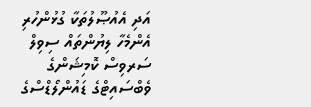އަދި އެއުޞޫލުތަކާ ގުޅުންހުރި އެންމެހާ ލިޔުންތައް ސިވިލް ސަރވިސް ކޮމިޝަންގެ ވެބްސައިޓްގެ ޑައުންލޯޑްސްގެ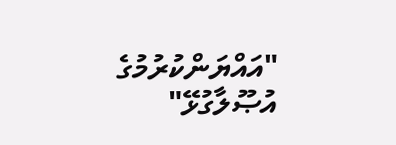"އައްޔަންކުރުމުގެ އުޞޫލާގުޅޭ"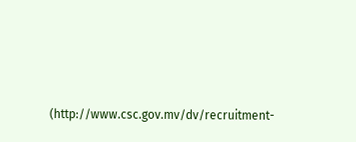(http://www.csc.gov.mv/dv/recruitment-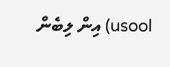usool) އިން ލިބެން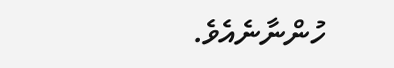ހުންނާނެއެވެ.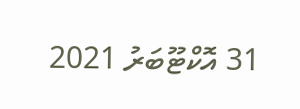31 އޮކްޓޫބަރު 2021